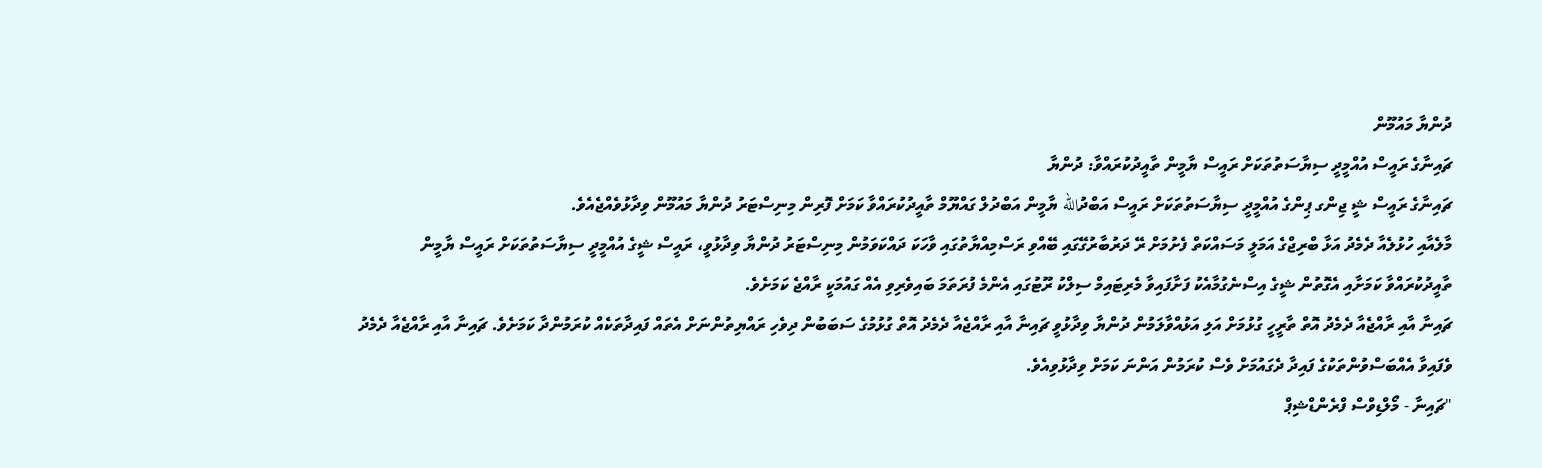ދުންޔާ މައުމޫން
ޗައިނާގެ ރައީސް އުއްމީދީ ސިޔާސަތުތަކަށް ރައީސް ޔާމީން ތާއީދުކުރައްވާ: ދުންޔާ
ޗައިނާގެ ރައީސް ޝީ ޖިންގ ޕިންގެ އުއްމީދީ ސިޔާސަތުތަކަށް ރައީސް އަބްދުالله ޔާމީން އަބްދުލް ގައްޔޫމް ތާއީދުކުރައްވާ ކަމަށް ފޮރިން މިނިސްޓަރު ދުންޔާ މައުމޫން ވިދާޅުވެއްޖެއެވެ.
މާލެއާއި ހުޅުލެއާ ދެމެދު އަޅާ ބްރިޖްގެ އަމަލީ މަސައްކަތް ފެށުމަށް ރޭ ދަރުބާރުގޭގައި ބޭއްވި ރަސްމިއްޔާތުގައި ވާހަކަ ދައްކަވަމުން މިނިސްޓަރު ދުންޔާ ވިދާޅުވީ، ރައީސް ޝީގެ އުއްމީދީ ސިޔާސަތުތަކަށް ރައީސް ޔާމީން ތާއީދުކުރައްވާ ކަމަށާއި އެގޮތުން ޝީގެ އިސްނެގުމާއެކު ފަށާފައިވާ މެރިޓައިމް ސިލްކު ރޫޓުގައި އެންމެ ފުރަތަމަ ބައިވެރިވި އެއް ގައުމަކީ ރާއްޖެ ކަމަށެވެ.
ޗައިނާ އާއި ރާއްޖެއާ ދެމެދު އޮތް ތާރީހީ ގުޅުމަށް އަލި އަޅުއްވާލަމުން ދުންޔާ ވިދާޅުވީ ޗައިނާ އާއި ރާއްޖެއާ ދެމެދު އޮތް ގުޅުމުގެ ސަބަބުން ދިވެހި ރައްޔިތުންނަށް އެތައް ފައިދާތަކެއް ކުރަމުންދާ ކަމަށެވެ. ޗައިނާ އާއި ރާއްޖެއާ ދެމެދު ވެފައިވާ އެއްބަސްވުންތަކުގެ ފައިދާ ދެގައުމަށް ވެސް ކުރަމުން އަންނަ ކަމަށް ވިދާޅުވިއެވެ.
"ޗައިނާ - މޯލްޑިވްސް ފްރެންޑްޝިޕް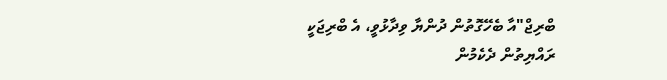ބްރިޖް"އާ ބެހޭގޮތުން ދުންޔާ ވިދާޅުވީ، އެ ބްރިޖަކީ ރައްޔިތުން ދެކެމުން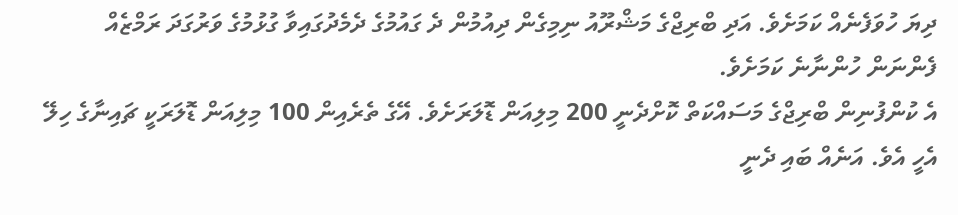ދިޔަ ހުވަފެނެއް ކަމަށެވެ. އަދި ބްރިޖްގެ މަޝްރޫއު ނިމިގެން ދިއުމުން ދެ ގައުމުގެ ދެމެދުގައިވާ ގުޅުމުގެ ވަރުގަދަ ރަމްޒެއް ފެންނަން ހުންނާނެ ކަމަށެވެ.
އެ ކުންފުނިން ބްރިޖްގެ މަސައްކަތް ކޮށްދެނީ 200 މިލިއަން ޑޮލަރަށެވެ. އޭގެ ތެރެއިން 100 މިލިއަން ޑޮލަރަކީ ޗައިނާގެ ހިލޭ އެހީ އެވެ. އަނެއް ބައި ދެނީ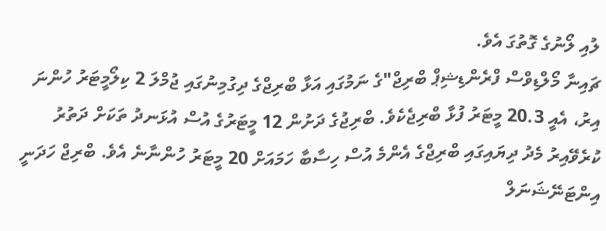ލުއި ލޯނުގެ ގޮތުގަ އެވެ.
ޗައިނާ މޯލްޑިވްސް ފްރެންޑިޝިޕް ބްރިޖް"ގެ ނަމުގައި އަޅާ ބްރިޖްގެ ދިގުމިނުގައި ޖުމްލަ 2 ކިލޯމީޓަރު ހުންނަ އިރު، އެއީ 20.3 މީޓަރު ފުޅާ ބްރިޖެކެވެ. ބްރިޖުގެ ދަށުން 12 މީޓަރުގެ އުސް އުޅަނދު ތަކަށް ދަތުރު ކުރެވޭއިރު މެދު ދިޔައިގައި ބްރިޖްގެ އެންމެ އުސް ހިސާބާ ހަމައަށް 20 މީޓަރު ހުންނާނެ އެވެ. ބްރިޖް ހަދަނީ އިންޓަނޭޝަނަލް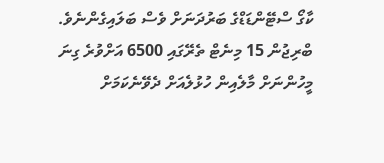ކާގޯ ސްޓޭންޑަޑްގެ ބަރުދަނަށް ވެސް ބަލައިގެންނެވެ.
ބްރިޖުން 15 މިނެޓް ތެރޭގައި 6500 އަށްވުރެ ގިނަ މީހުންނަށް މާލެއިން ހުޅުލެއަށް ދެވޭނެކަމަށް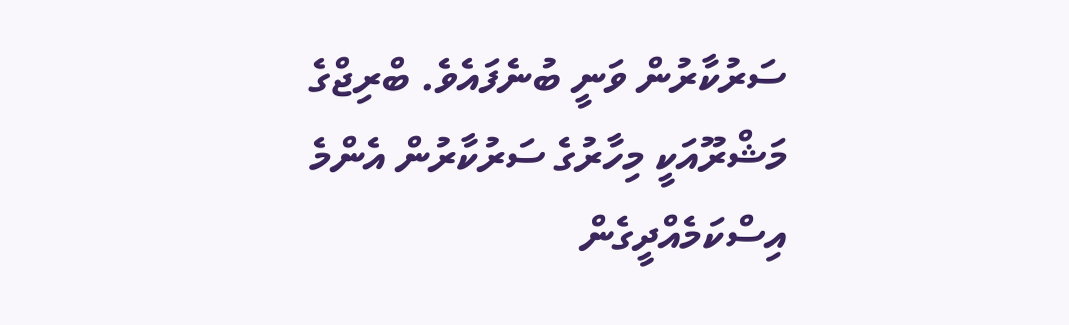ސަރުކާރުން ވަނީ ބުނެފައެވެ. ބްރިޖްގެ މަޝްރޫއަކީ މިހާރުގެ ސަރުކާރުން އެންމެ އިސްކަމެއްދީގެން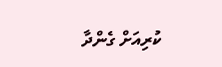ކުރިއަށް ގެންދާ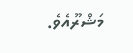މަޝްރޫއެވެ.